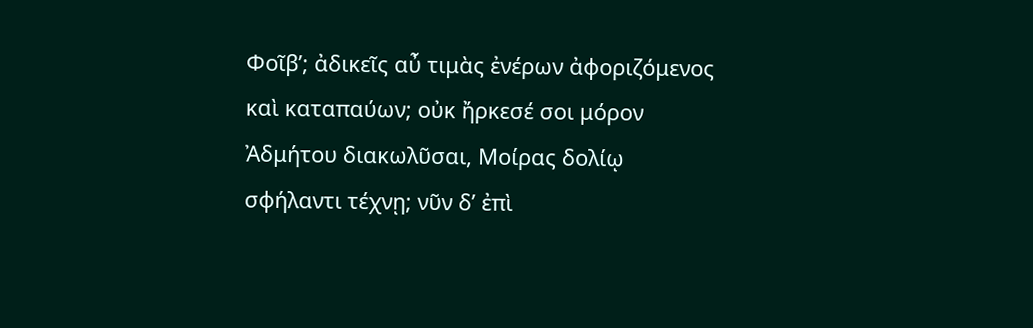Φοῖβʼ; ἀδικεῖς αὖ τιμὰς ἐνέρων ἀφοριζόμενος καὶ καταπαύων; οὐκ ἤρκεσέ σοι μόρον Ἀδμήτου διακωλῦσαι, Μοίρας δολίῳ σφήλαντι τέχνῃ; νῦν δ’ ἐπὶ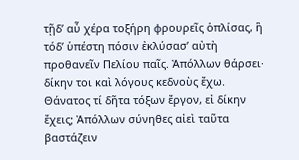τῇδ’ αὖ χέρα τοξήρη φρουρεῖς ὁπλίσας, ἣ τόδ’ ὑπέστη πόσιν ἐκλύσασ’ αὐτὴ προθανεῖν Πελίου παῖς. Ἀπόλλων θάρσει· δίκην τοι καὶ λόγους κεδνοὺς ἔχω. Θάνατος τί δῆτα τόξων ἔργον, εἰ δίκην ἔχεις; Ἀπόλλων σύνηθες αἰεὶ ταῦτα βαστάζειν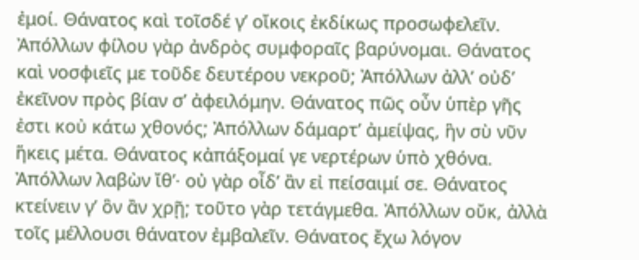ἐμοί. Θάνατος καὶ τοῖσδέ γ’ οἴκοις ἐκδίκως προσωφελεῖν. Ἀπόλλων φίλου γὰρ ἀνδρὸς συμφοραῖς βαρύνομαι. Θάνατος καὶ νοσφιεῖς με τοῦδε δευτέρου νεκροῦ; Ἀπόλλων ἀλλ’ οὐδ’ ἐκεῖνον πρὸς βίαν σ’ ἀφειλόμην. Θάνατος πῶς οὖν ὑπὲρ γῆς ἐστι κοὐ κάτω χθονός; Ἀπόλλων δάμαρτ’ ἀμείψας, ἣν σὺ νῦν ἥκεις μέτα. Θάνατος κἀπάξομαί γε νερτέρων ὑπὸ χθόνα. Ἀπόλλων λαβὼν ἴθʼ· οὐ γὰρ οἶδ’ ἂν εἰ πείσαιμί σε. Θάνατος κτείνειν γ’ ὃν ἂν χρῇ; τοῦτο γὰρ τετάγμεθα. Ἀπόλλων οὔκ, ἀλλὰ τοῖς μέλλουσι θάνατον ἐμβαλεῖν. Θάνατος ἔχω λόγον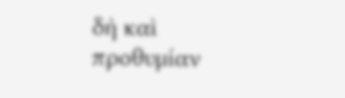δὴ καὶ προθυμίαν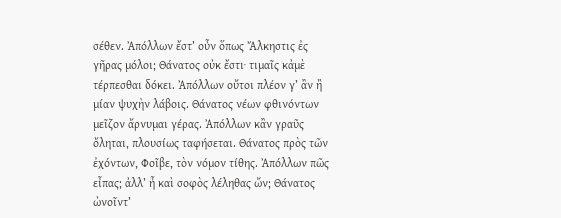σέθεν. Ἀπόλλων ἔστ’ οὖν ὅπως Ἄλκηστις ἐς γῆρας μόλοι; Θάνατος οὐκ ἔστι· τιμαῖς κἀμὲ τέρπεσθαι δόκει. Ἀπόλλων οὔτοι πλέον γ’ ἂν ἢ μίαν ψυχὴν λάβοις. Θάνατος νέων φθινόντων μεῖζον ἄρνυμαι γέρας. Ἀπόλλων κἂν γραῦς ὄληται, πλουσίως ταφήσεται. Θάνατος πρὸς τῶν ἐχόντων, Φοῖβε, τὸν νόμον τίθης. Ἀπόλλων πῶς εἶπας; ἀλλ’ ἦ καὶ σοφὸς λέληθας ὤν; Θάνατος ὠνοῖντ’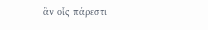ἂν οἷς πάρεστι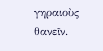γηραιοὺς θανεῖν.